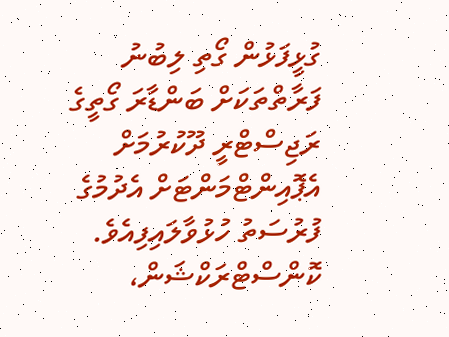ގުޅީފަޅުން ގޯތި ލިބުނު ފަރާތްތަކަށް ބަންޑާރަ ގޯތީގެ ރަޖިސްޓްރީ ދޫކުރުމަށް އެޕޮއިންޓްމަންޓަށް އެދުމުގެ ފުރުސަތު ހުޅުވާލައިފިއެވެ.
ކޮންސްޓްރަކްޝަން،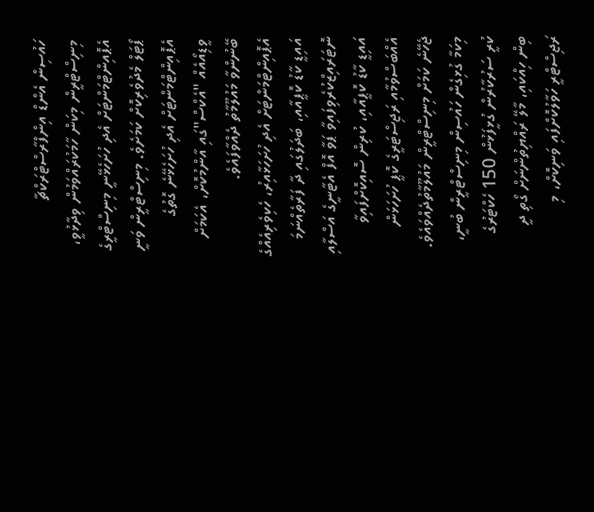ހައުސިން އެންޑް އިންފްރާސްޓްރަކްޗާ މިނިސްޓްރީން މިކަން ހާމަކުރައްވަމުން ވިދާޅުވީ، އެޕޮއިންޓްމަންޓަށް އެދި ހުށަހެޅޭނީ މިނިސްޓްރީގެ ޕޯޓަލް މެދުވެރިކޮށް ކަމަށެވެ. މިނިސްޓްރީން ވަނީ އެޕޮއިންޓްމަންޓަށް އެދި ހުށަހެޅޭނެ ގޮތުގެ ވީޑިއޯއެއް "އެކްސް"ގައި އާންމުކޮށް، އެކަމަށް ބޭނުންވާ މައުލޫމާތު ދެއްވާފައެވެ.
އެޕޮއިންޓްމަންޓަށް އެދި ހުށަހަޅާއިރު، ހެކިވެރިއެއްގެ އައިޑީ ކާޑު ކޮޕީއާއި، ބަދަލުގައި ދާ ފަރާތެއްނަމަ ނޮޓަރައިޒްކުރެވިފައިވާ ޕަވާ އޮފް އެޓާނީގެ އަސްލާއި އައިޑީ ކާޑު ކޮޕީއާއި، ކުރިން ސޮއިކޮށްފައިވާ އެއްބަސްވުމާއި ރަޖިސްޓަރީގެ ކޮޕީ ހުށަހަޅަން ޖެހޭނެ ކަމަށް މިނިސްޓްރީން މައުލޫމާތުދެއްވައެވެ.
މިކަމާ ގުޅިގެން ހައުސިން މިނިސްޓްރީން ބުނީ، ކުރީ ސަރުކާރުން ގުޅީފަޅުން 150 ހެކްޓަރުގެ ބިން ހިއްކައި، މާލޭ ރައްޔިތުންނަށް ގޯތި ދީ ރަޖިސްޓްރީ ހަވާލުކޮށްފައި ވަނިކޮށް، މި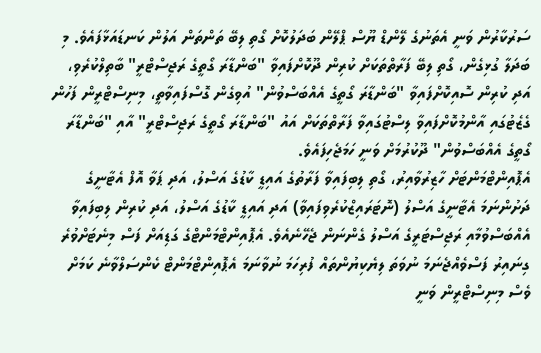ސަރުކާރުން ވަނީ އެތަނުގެ ލޭންޑް ޔޫސް ޕްލޭން ބަދަލުކޮށް ގޯތި ލިބޭ ތަންތަން އަލުން ކަނޑައަޅާފައެވެ. މި ބަދަލާ ގުޅިގެން، ގޯތި ލިބޭ ފަރާތްތަކަށް ކުރިން ދޫކޮށްފައިވާ "ބަންޑާރަ ގޯތީގެ ރަޖިސްޓްރީ" ބާތިލްކުރެވި، އަދި ކުރިން ސޮއިކޮށްފައިވާ "ބަންޑާރަ ގޯތީގެ އެއްބަސްވުން" އުވިގެން ގޮސްފައިވާތީ، މިނިސްޓްރީން ފަހުން ގެޒެޓުގައި އާންމުކޮށްފައިވާ ލިސްޓުގައިވާ ފަރާތްތަކަށް އައު "ބަންޑާރަ ގޯތީގެ ރަޖިސްޓްރީ" އާއި "ބަންޑާރަ ގޯތީގެ އެއްބަސްވުން" ދޫކުރުމަށް ވަނީ ހަމަޖެހިފައެވެ.
އެޕޮއިންޓްމަންޓަށް ހާޒިރުވާއިރު، ގޯތި ލިބިފައިވާ ފަރާތުގެ އައިޑީ ކާޑުގެ އަސްލު، އަދި ޕަވާ އޮފް އެޓާނީގެ ދަށުންނަމަ އެޓާނީގެ އަސްލު (ނޮޓަރައިޒްކުރެވިފައިވާ) އަދި އައިޑީ ކާޑުގެ އަސްލު، އަދި ކުރިން ލިބިފައިވާ އެއްބަސްވުމާއި ރަޖިސްޓަރީގެ އަސްލު ގެންނަން ޖެހޭނެއެވެ. އެޕޮއިންޓްމަންޓްގެ ގަޑިއަށް ފަސް މިނެޓަށްވުރެ ގިނައިރު ފަސްވެއްޖެނަމަ ނުވަތަ ލިޔެކިޔުންތައް ފުރިހަމަ ނުވާނަމަ އެޕޮއިންޓްމަންޓް ކެންސަލްވާނެ ކަމަށް ވެސް މިނިސްޓްރީން ވަނީ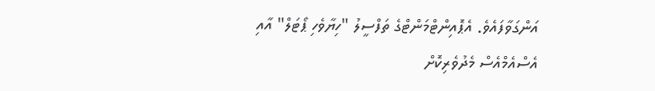އަންގަވާފައެވެ. އެޕޮއިންޓްމަންޓްގެ ތަފްސީލު "ހިޔާވެހި ޕޯޓަލް" އާއި އެސްއެމްއެސް މެދުވެރިކޮށް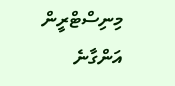މިނިސްޓްރީން އަންގާނެ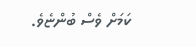ކަމަށް ވެސް ބުންޏެވެ.